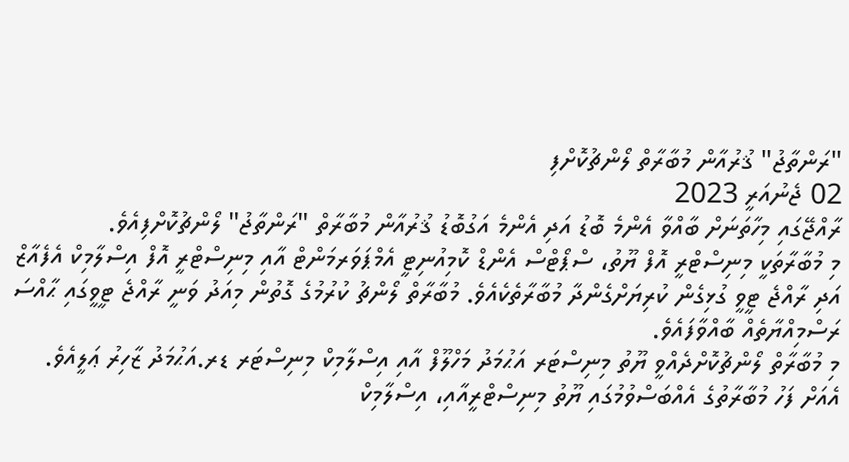"ރަންތާޖު" ޤުރުއާން މުބާރާތް ލޯންޗުކޮށްފި
02 ޖެނުއަރީ 2023
ރާއްޖޭގައި މިހާތަނަށް ބާއްވާ އެންމެ ބޮޑު އަދި އެންމެ އަގުބޮޑު ޤުރުއާން މުބާރާތް "ރަންތާޖު" ލޯންޗުކޮށްފިއެވެ.
މި މުބާރާތަކީ މިނިސްޓްރީ އޮފް ޔޫތު، ސްޕޯޓްސް އެންޑް ކޮމިއުނިޓީ އެމްޕަވަރމަންޓް އާއި މިނިސްޓްރީ އޮފް އިސްލާމިކް އެފެއާޒް އަދި ރާއްޖެ ޓީވީ ގުޅިގެން ކުރިޔަށްގެންދާ މުބާރާތެކެއެވެ. މުބާރާތް ލޯންޗު ކުރުމުގެ ގޮތުން މިއަދު ވަނީ ރާއްޖެ ޓީވީގައި ޙާއްސަ ރަސްމިއްޔާތެއް ބާއްވާފައެވެ.
މި މުބާރާތް ލޯންޗުކޮށްދެއްވީ ޔޫތު މިނިސްޓަރ އަޙުމަދު މަހްލޫފް އާއި އިސްލާމިކް މިނިސްޓަރ ޑރ.އަޙުމަދު ޒާހިރު ޢަލީއެވެ. އެއަށް ފަހު މުބާރާތުގެ އެއްބަސްވުމުގައި ޔޫތު މިނިސްޓްރީއާއި، އިސްލާމިކް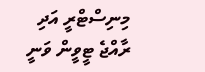މިނިސްޓްރީ އަދި ރާއްޖެ ޓީވީން ވަނީ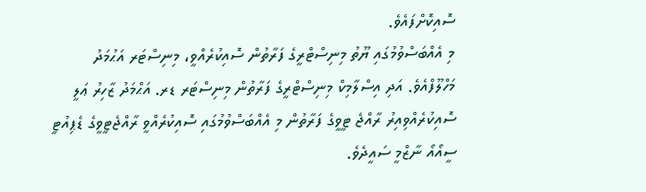ސޮއިކޮށްފައެވެ.
މި އެއްބަސްވުމުގައި ޔޫތު މިނިސްޓްރީގެ ފަރާތުން ސޮއިކުރެއްވީ، މިނިސްޓަރ އަޙުމަދު މަހްލޫފްއެވެ. އަދި އިސްލާމިކް މިނިސްޓްރީގެ ފަރާތުން މިނިސްޓަރ ޑރ. އަޙްމަދު ޒާހިރު ޢަލީ ސޮއިކުރެއްވިއިރު ރާއްޖެ ޓީވީގެ ފަރާތުން މި އެއްބަސްވުމުގައި ސޮއިކުރެއްވީ ރާއްޖެޓީވީގެ ޑެޕިއުޓީ ސީއޯއޯ ނާޒްމީ ސައީދެވެ.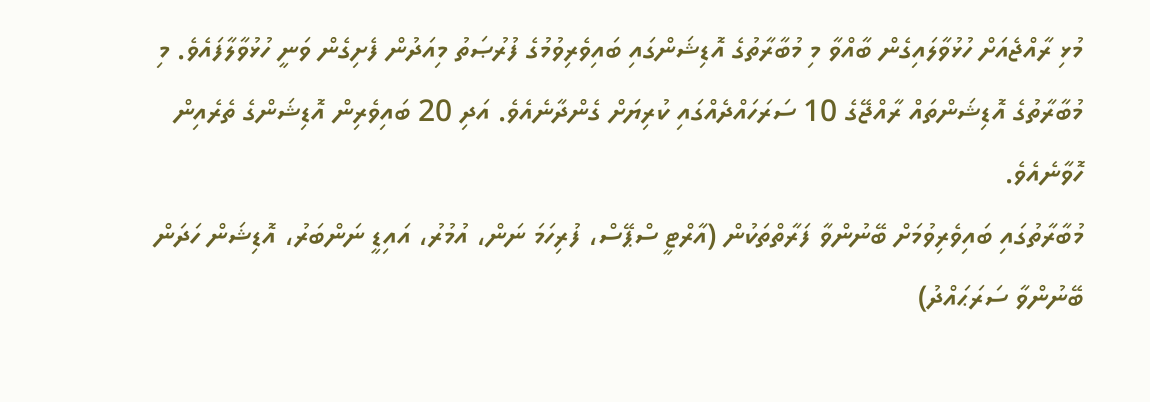މުޅި ރާއްޖެއަށް ހުޅުވާލައިގެން ބާއްވާ މި މުބާރާތުގެ އޮޑިޝަންގައި ބައިވެރިވުމުގެ ފުރުޞަތު މިއަދުން ފެށިގެން ވަނީ ހުޅުވާލާފައެވެ. މި މުބާރާތުގެ އޮޑިޝަންތައް ރާއްޖޭގެ 10 ސަރަހައްދެއްގައި ކުރިޔަށް ގެންދާނެއެވެ. އަދި 20 ބައިވެރިން އޮޑިޝަންގެ ތެރެއިން ހޮވާނެއެވެ.
މުބާރާތުގައި ބައިވެރިވުމަށް ބޭނުންވާ ފަރާތްތަކުން (އާރްޓީ ސްޕޭސް، ފުރިހަމަ ނަން، އުމުރު، އައިޑީ ނަންބަރު، އޮޑިޝަން ހަދަން ބޭނުންވާ ސަރަޙައްދު)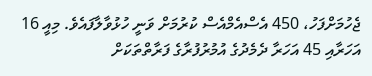ޖެހުމަށްފަހު، 450 އެސްއެމްއެސް ކުރުމަށް ވަނީ ހުޅުވާލާފައެވެ. މިއީ 16 އަހަރާއި 45 އަހަރާ ދެމެދުގެ އުމުރުފުރާގެ ފަރާތްތަކަށް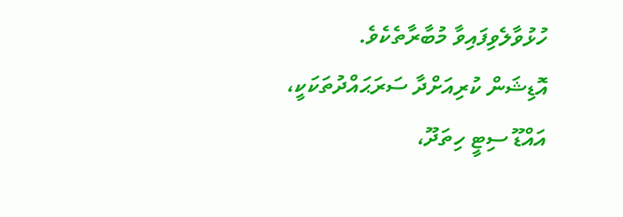ހުޅުވާލެވިފައިވާ މުބާރާތެކެވެ.
އޮޑިޝަން ކުރިއަށްދާ ސަރަޙައްދުތަކަކީ، އައްޑޫ ސިޓީ ހިތަދޫ،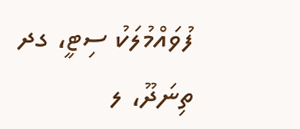ފުވައްމުލަކު ސިޓީ، ގދ ތިނަދޫ، ލ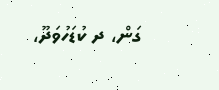ގަން، ދ ކުޑަހުވަދޫ،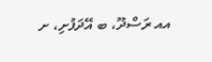އއ ރަސްދޫ، ބ އޭދަފުށި، ށ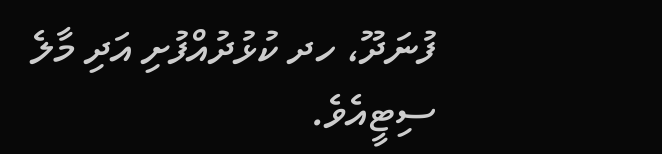ފުނަދޫ، ހދ ކުޅުދުއްފުށި އަދި މާލެ ސިޓީއެވެ.